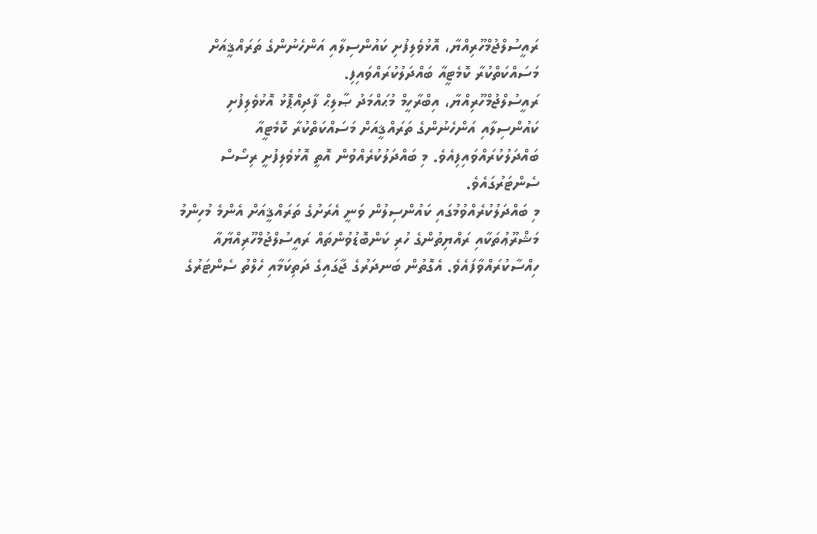ރައީސުލްޖުމްހޫރިއްޔާ، އޮޅުވެލިފުށި ކައުންސިލާއި އަންހެނުންގެ ތަރައްޤީއަށް މަސައްކަތްކުރާ ކޮމެޓީއާ ބައްދަލުކުރައްވައިފި.
ރައީސުލްޖުމްހޫރިއްޔާ، އިބްރާހީމް މުޙައްމަދު ޞާލިޙް ފާދިއްޕޮޅު އޮޅުވެލިފުށި ކައުންސިލާއި އަންހެނުންގެ ތަރައްޤީއަށް މަސައްކަތްކުރާ ކޮމެޓީއާ ބައްދަލުކުރައްވައިފިއެވެ. މި ބައްދަލުކުރެއްވުން އޮތީ އޮޅުވެލިފުށީ ރިސޯސް ސެންޓަރުގައެވެ.
މި ބައްދަލުކުރެއްވުމުގައި ކައުންސިލުން ވަނީ އެރަށުގެ ތަރައްޤީއަށް އެންމެ މުހިންމު މަޝްރޫޢުތަކާއި ރައްޔިތުންގެ ހުރި ކަންބޮޑުވުންތައް ރައީސުލްޖުމްހޫރިއްޔާއާ ހިއްސާކުރައްވާފައެވެ. އެގޮތުން ބަނދަރުގެ ޖާގައިގެ ދަތިކަމާއި ހެލްތު ސެންޓަރުގެ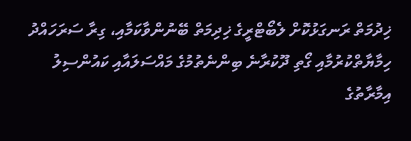ޚިދުމަތް ރަނގަޅުކޮށް ލެބޯޓްރީގެ ޚިދިމަތް ބޭނުންވާކަމާއި، ގިރާ ސަރަހައްދު ހިމާޔާތްކުރުމާއި ގޯތި ދޫކުރާނެ ބިންނެތުމުގެ މައްސަލައާއި ކައުންސިލު އިމާރާތުގެ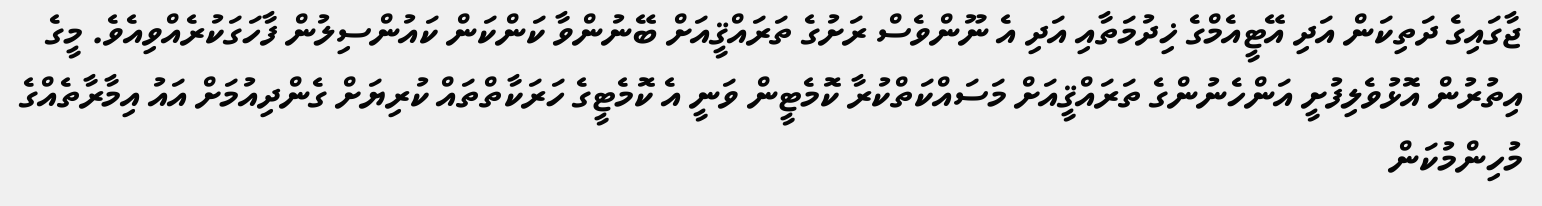ޖާގައިގެ ދަތިކަން އަދި އޭޓީއެމްގެ ޚިދުމަތާއި އަދި އެ ނޫންވެސް ރަށުގެ ތަރައްޤީއަށް ބޭނުންވާ ކަންކަން ކައުންސިލުން ފާހަގަކުރެއްވިއެވެ. މީގެ އިތުރުން އޮޅުވެލިފުށީ އަންހެނުންގެ ތަރައްޤީއަށް މަސައްކަތްކުރާ ކޮމެޓީން ވަނީ އެ ކޮމެޓީގެ ހަރަކާތްތައް ކުރިޔަށް ގެންދިއުމަށް އައު އިމާރާތެއްގެ މުހިންމުކަން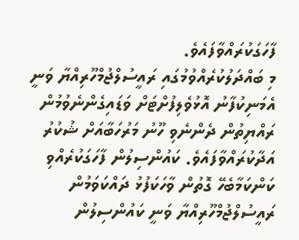ފާހަގަކުރައްވާފައެވެ.
މި ބައްދަލުކުރެއްވުމުގައި ރައީސުލްޖުމްހޫރިއްޔާ ވަނީ އެމަނިކުފާނު އޮޅުވެލިފުށްޓަށް ވަޑައިގެންނެވުމުން ރައްޔިތުން ދެންނެވި ހޫނު މަރުހަބާއަށް ޝުކުރު އަދާކުރައްވާފައެވެ. ކައުންސިލުން ފާހަގަކުރެއްވި ކަންކަމާބެހޭ ގޮތުން ވާހަކަފުޅު ދައްކަވަމުން ރައީސުލްޖުމްހޫރިއްޔާ ވަނީ ކައުންސިލުން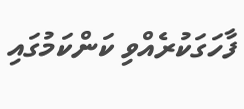ފާހަގަކުރެއްވި ކަންކަމުގައި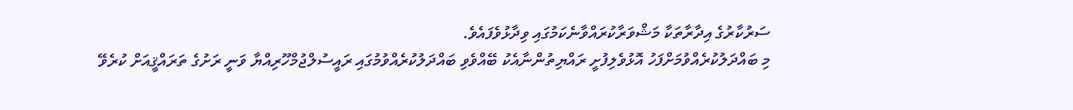ސަރުކާރުގެ އިދާރާތަކާ މަޝްވަރާކުރައްވާނެކަމުގައި ވިދާޅުވެފައެވެ.
މި ބައްދަލުކުރެއްވުމަށްފަހު އޮޅުވެލިފުށީ ރައްޔިތުންނާއެކު ބޭއްވެވި ބައްދަލުކުރެއްވުމުގައި ރައީސުލްޖުމްހޫރިއްޔާ ވަނީ ރަށުގެ ތަރައްޤީއަށް ކުރެވޭ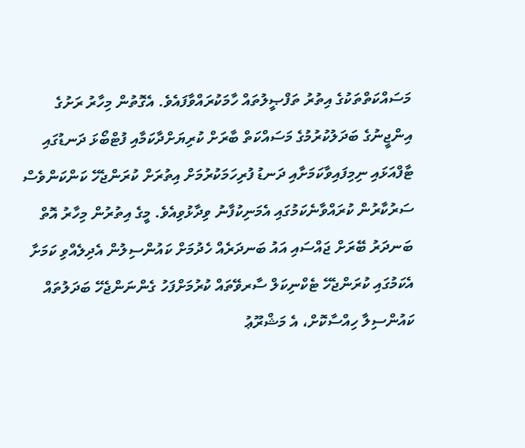މަސައްކަތްތަކުގެ އިތުރު ތަފްޞީލުތައް ހާމަކުރައްވާފައެވެ. އެގޮތުން މިހާރު ރަށުގެ އިންޖީނުގެ ބަދަލުކުރުމުގެ މަސައްކަތް ބާރަށް ކުރިޔަށްދާކަމާއި ފުޓްބޯޅަ ދަނޑުގައި ޓާފްއަޅައި ނިމިފައިވާކަމަށާއި ދަނޑު ފުރިހަމަކުރުމަށް އިތުރަށް ކުރަންޖެހޭ ކަންކަންވެސް ސަރުކާރުން ކުރައްވާނެކަމުގައި އެމަނިކުފާނު ވިދާޅުވިއެވެ. މީގެ އިތުރުން މިހާރު އޮތް ބަނދަރު ބޭރަށް ޖައްސައި އައު ބަނދަރެއް ހެދުމަށް ކައުންސިލުން އެދިލެއްވި ކަމަށާ އެކަމުގައި ކުރަންޖެހޭ ޓެކްނިކަލް ސާރވޭތައް ކުރުމަށްފަހު ގެންނަންޖެހޭ ބަދަލުތައް ކައުންސިލާ ހިއްސާކޮށް، އެ މަޝްރޫޢު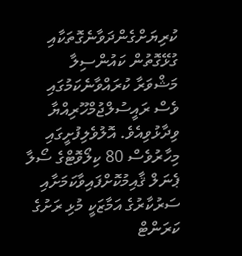ކުރިޔަށްގެންދަވާނެގޮތަކާއި ގުޅޭގޮތުން ކައުންސިލާ މަޝްވަރާ ކުރައްވާނެކަމުގައި ވެސް ރައީސުލްޖުމްހޫރިއްޔާ ވިދާޅުވިއެވެ. އޮލުވެލިފުށީގައި މިހާރުވެސް 80 ކިލޯވޮޓްގެ ސޯލާ ޕެނަލް ޤާއިމުކޮށްފައިވާކަމަށާއި ސަރުކާރުގެ އަމާޒަކީ މުޅި ރަށުގެ ކަރަންޓް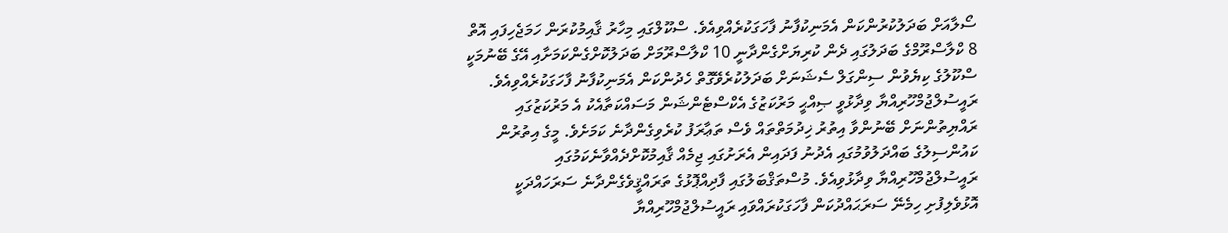ސޯލާއަށް ބަދަލުކުރުންކަން އެމަނިކުފާނު ފާހަގަކުރެއްވިއެވެ. ސްކޫލްގައި މިހާރު ޤާއިމުކުރަން ހަމަޖެހިފައި އޮތް 8 ކްލާސްރޫމްގެ ބަދަލުގައި ދެން ކުރިޔަށްގެންދާނީ 10 ކްލާސްރޫމަށް ބަދަލުކޮށްގެންކަމަށާއި އޭގެ ބޭނުމަކީ ސްކޫލުގެ ކިޔެވުން ސިންގަލް ސެޝަނަށް ބަދަލުކުރެވޭގޮތް ހެދުންކަން އެމަނިކުފާނު ފާހަގަކުރެއްވިއެވެ. ރައީސުލްޖުމްހޫރިއްޔާ ވިދާޅުވީ ޞިއްޙީ މަރުކަޒުގެ އެކްސްޓެންޝަން މަސައްކަތާއެކު އެ މަރުކަޒުގައި ރައްޔިތުންނަށް ބޭނުންވާ އިތުރު ޚިދުމަތްތައް ވެސް ތަޢާރަފު ކުރެވިގެންދާނެ ކަމަށެވެ. މީގެ އިތުރުން ކައުންސިލުގެ ބައްދަލުވުމުގައި އެދުނު ފަދައިން އެރަށުގައި ޖިމެއް ޤާއިމުކޮށްދެއްވާނެކަމުގައި ރައީސުލްޖުމްހޫރިއްޔާ ވިދާޅުވިއެވެ. މުސްތަޤްބަލުގައި ފާދިއްޕޮޅުގެ ތަރައްޤީވެގެންދާނެ ސަރަހައްދަކީ އޮޅުވެލިފުށި ހިމެނޭ ސަރަޙައްދުކަން ފާހަގަކުރައްވައި ރައީސުލްޖުމްހޫރިއްޔާ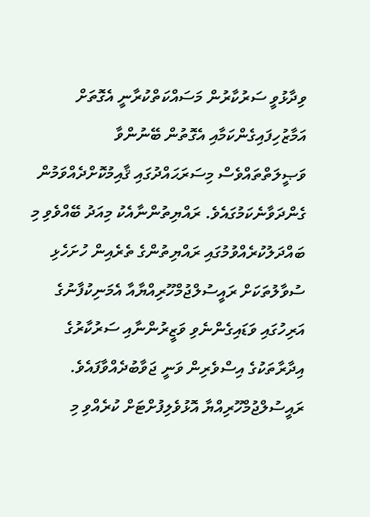ވިދާޅުވީ ސަރުކާރުން މަސައްކަތްކުރާނީ އެގޮތަށް އަމާޒުހިފައިގެންކަމާއި އެގޮތުން ބޭނުންވާ ވަޞީލަތްތައްވެސް މިސަރަޙައްދުގައި ޤާއިމުކޮށްދެއްވަމުން ގެންދަވާނެކަމުގައެވެ. ރައްޔިތުންނާއެކު މިއަދު ބޭއްވެވި މި ބައްދަލުކުރެއްވުމުގައި ރައްޔިތުންގެ ތެރެއިން ހުށަހެޅި ސުވާލުތަކަށް ރައީސުލްޖުމްހޫރިއްޔާއާ އެމަނިކުފާނުގެ އަރިހުގައި ވަޑައިގެންނެވި ވަޒީރުންނާއި ސަރުކާރުގެ އިދާރާތަކުގެ އިސްވެރިން ވަނީ ޖަވާބުދެއްވާފައެވެ.
ރައީސުލްޖުމްހޫރިއްޔާ އޮޅުވެލިފުށްޓަށް ކުރެއްވި މި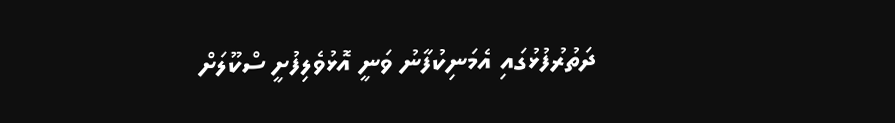ދަތުރުފުޅުގައި އެމަނިކުފާނު ވަނީ އޮޅުވެލިފުށީ ސްކޫލަށް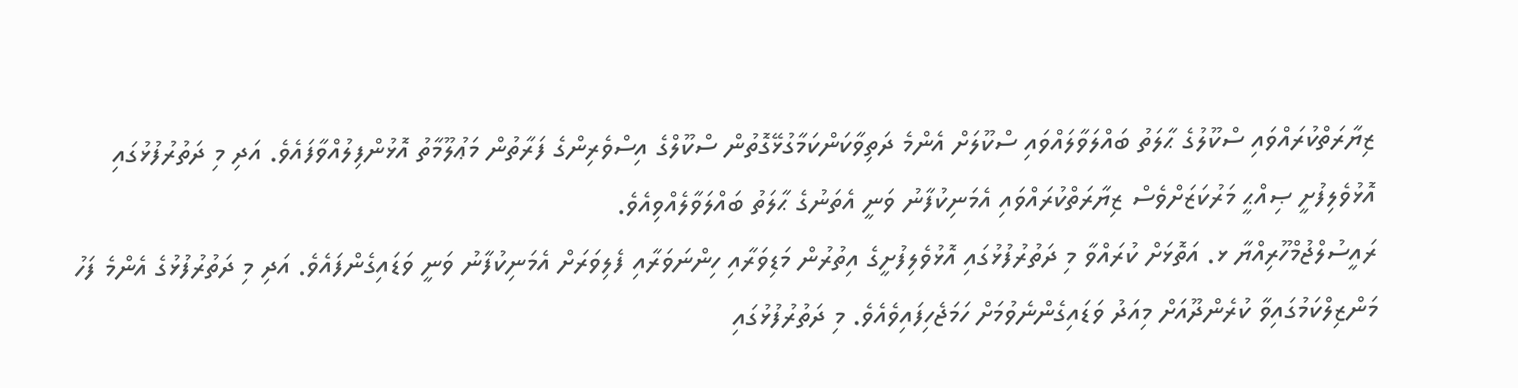ޒިޔާރަތްކުރައްވައި ސްކޫލުގެ ޙާލަތު ބައްލަވާލައްވައި ސްކޫލަށް އެންމެ ދަތިވާކަންކަމާގުޅޭގޮތުން ސްކޫލްގެ އިސްވެރިންގެ ފަރާތުން މަޢުލޫމާތު އޮޅުންފިލުއްވާފައެވެ. އަދި މި ދަތުރުފުޅުގައި އޮޅުވެލިފުށީ ޞިއްޙީ މަރުކަޒަށްވެސް ޒިޔާރަތްކުރައްވައި އެމަނިކުފާނު ވަނީ އެތަނުގެ ޙާލަތު ބައްލަވާލެއްވިއެވެ.
ރައީސުލްޖުމްހޫރިއްޔާ ޅ. އަތޮޅަށް ކުރައްވާ މި ދަތުރުފުޅުގައި އޮޅުވެލިފުށީގެ އިތުރުން މަޑިވަރާއި ހިންނަވަރާއި ފެލިވަރަށް އެމަނިކުފާނު ވަނީ ވަޑައިގެންފައެވެ. އަދި މި ދަތުރުފުޅުގެ އެންމެ ފަހު މަންޒިލްކަމުގައިވާ ކުރެންދޫއަށް މިއަދު ވަޑައިގެންނެވުމަށް ހަމަޖެހިފައިވެއެވެ. މި ދަތުރުފުޅުގައި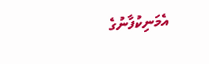އެމަނިކުފާނުގެ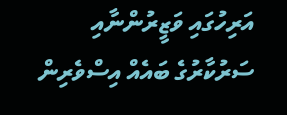އަރިހުގައި ވަޒީރުންނާއި ސަރުކާރުގެ ބައެއް އިސްވެރިން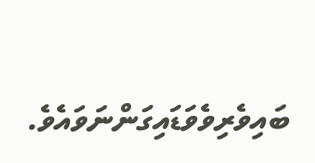ބައިވެރިވެވަޑައިގަންނަވައެވެ.